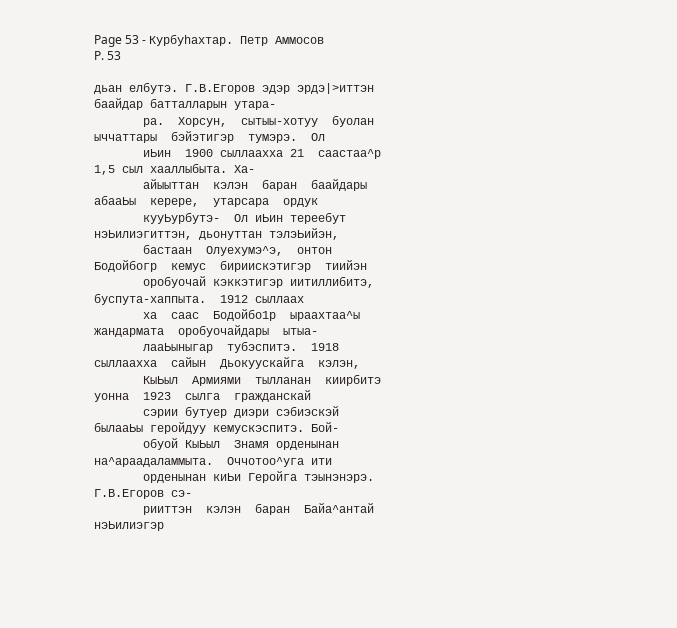Page 53 - Курбуһахтар. Петр Аммосов
P. 53

дьан елбутэ. Г.В.Егоров эдэр эрдэ|>иттэн баайдар батталларын утара-
       ра.  Хорсун,  сытыы-хотуу  буолан  ыччаттары  бэйэтигэр  тумэрэ.  Ол
       иЬин  1900 сыллаахха 21  саастаа^р  1,5 сыл хааллыбыта. Ха-
       айыыттан  кэлэн  баран  баайдары  абааЬы  керере,  утарсара  ордук
       кууЬурбутэ-  Ол иЬин тереебут нэЬилиэгиттэн, дьонуттан тэлэЬийэн,
       бастаан  Олуехумэ^э,  онтон  Бодойбогр  кемус  бириискэтигэр  тиийэн
       оробуочай кэккэтигэр иитиллибитэ, буспута-хаппыта.  1912 сыллаах
       ха  саас  Бодойбо1р  ыраахтаа^ы  жандармата  оробуочайдары  ытыа-
       лааЬыныгар  тубэспитэ.  1918  сыллаахха  сайын  Дьокуускайга  кэлэн,
       КыЬыл  Армиями  тылланан  киирбитэ  уонна  1923  сылга  гражданскай
       сэрии бутуер диэри сэбиэскэй былааЬы геройдуу кемускэспитэ. Бой-
       обуой КыЬыл  Знамя орденынан на^араадаламмыта.  Оччотоо^уга ити
       орденынан киЬи Геройга тэынэнэрэ. Г.В.Егоров сэ-
       рииттэн  кэлэн  баран  Байа^антай  нэЬилиэгэр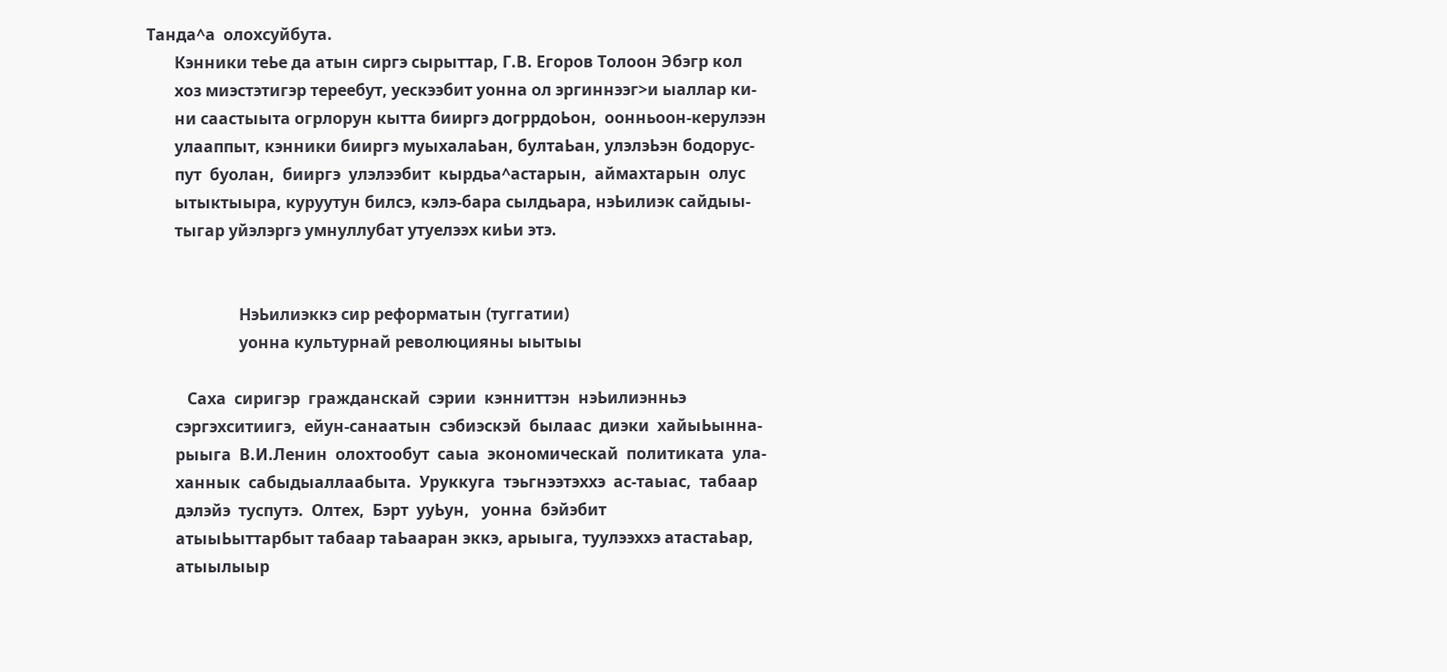Танда^а  олохсуйбута.
       Кэнники теЬе да атын сиргэ сырыттар, Г.В. Егоров Толоон Эбэгр кол
       хоз миэстэтигэр тереебут, уескээбит уонна ол эргиннээг>и ыаллар ки-
       ни саастыыта огрлорун кытта бииргэ догррдоЬон,  оонньоон-керулээн
       улааппыт, кэнники бииргэ муыхалаЬан, бултаЬан, улэлэЬэн бодорус-
       пут  буолан,  бииргэ  улэлээбит  кырдьа^астарын,  аймахтарын  олус
       ытыктыыра, куруутун билсэ, кэлэ-бара сылдьара, нэЬилиэк сайдыы-
       тыгар уйэлэргэ умнуллубат утуелээх киЬи этэ.


                       НэЬилиэккэ сир реформатын (туггатии)
                       уонна культурнай революцияны ыытыы

          Саха  сиригэр  гражданскай  сэрии  кэнниттэн  нэЬилиэнньэ
       сэргэхситиигэ,  ейун-санаатын  сэбиэскэй  былаас  диэки  хайыЬынна-
       рыыга  В.И.Ленин  олохтообут  саыа  экономическай  политиката  ула-
       ханнык  сабыдыаллаабыта.  Уруккуга  тэьгнээтэххэ  ас-таыас,  табаар
       дэлэйэ  туспутэ.  Олтех,  Бэрт  ууЬун,   уонна  бэйэбит
       атыыЬыттарбыт табаар таЬааран эккэ, арыыга, туулээххэ атастаЬар,
       атыылыыр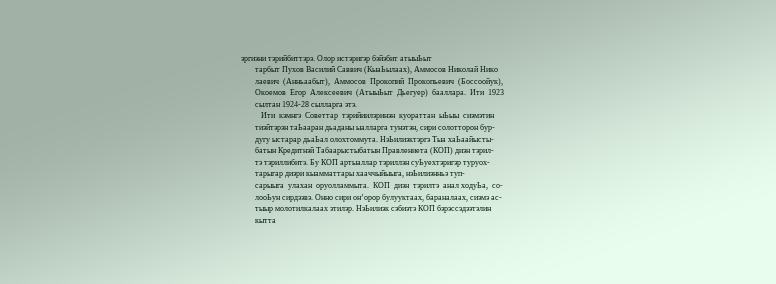эргиэни тэрийбиттэрэ. Олор истэригэр бэйэбит атыыЬыт
       тарбыт Пухов Василий Саввич (КыаЬылаах), Аммосов Николай Нико
       лаевич  (Анньаабыт),  Аммосов  Прокопий  Прокопьевич  (Боссоойук),
       Окоемов  Егор  Алексеевич  (АтыыЬыт  Дьегуер)  бааллара.  Ити  1923
       сылтан 1924-28 сылларга этэ.
          Ити  кэмнгэ  Советтар  тэрийиилэринэн  куораттан  ыЬыы  сиэмэтин
       тиэйтэрэн таЬааран дьаданы ыалларга тунэтэн, сири солотторон бур-
       дугу ыстарар дьаЬал олохтоммута. НэЬилиэктэргэ Тыа хаЬаайысты-
       батын Кредитнэй Табаарыстыбатын Правлениета (КОП) диэн тэрил-
       тэ тэриллибитэ. Бу КОП артыаллар тэриллэн суЬуехтэригэр туруох-
       тарыгар диэри кыамматтары хааччыйыыга, нэЬилиэнньэ туп-
       сарыыга  улахан  оруолламмыта.  КОП  диэн  тэрилтэ  анал ходуЬа,  со-
       лооЬун сирдээвэ. Онно сири он’орор булууктаах, бараналаах, сиэмэ ас-
       тыыр молотилкалаах этилэр. НэЬилиэк сэбиэтэ КОП бэрэссэдээтэлин
       кытта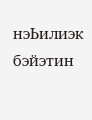нэЬилиэк  бэйэтин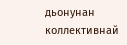дьонунан  коллективнай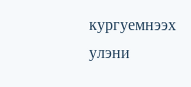кургуемнээх улэни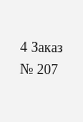4 Заказ № 207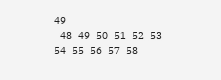49
   48   49   50   51   52   53   54   55   56   57   58